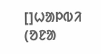[]ᱦᱟᱞᱵᱤ (ᱚᱱᱟ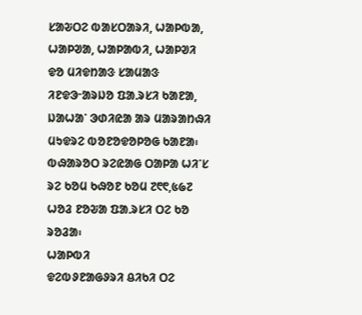ᱥᱟᱶᱛᱮ ᱵᱟᱥᱛᱟᱨᱤ, ᱦᱟᱞᱵᱟ, ᱦᱟᱞᱣᱟ, ᱦᱟᱞᱟᱵᱤ, ᱦᱟᱞᱣᱤ ᱫᱚ ᱢᱤᱫᱴᱟᱝ ᱥᱟᱢᱟᱝ ᱤᱱᱫᱳᱼᱟᱨᱡᱚ ᱯᱟᱹᱨᱥᱤ ᱠᱟᱱᱟ, ᱡᱟᱦᱟᱸ ᱳᱰᱤᱭᱟ ᱟᱨ ᱢᱟᱨᱟᱴᱷᱤ ᱢᱩᱫᱨᱮ ᱵᱚᱱᱚᱫᱚᱞᱚᱜ ᱠᱟᱱᱟ᱾ ᱵᱷᱟᱨᱚᱛ ᱨᱮᱭᱟᱜ ᱛᱟᱞᱟ ᱦᱤᱸᱥ ᱨᱮ ᱠᱚᱢ ᱠᱷᱚᱱ ᱠᱚᱢ ᱗᱖᱖,᱕᱙᱗ ᱦᱚᱲ ᱱᱚᱶᱟ ᱯᱟᱹᱨᱥᱤ ᱛᱮ ᱠᱚ ᱨᱚᱲᱟ᱾
ᱦᱟᱞᱵᱤ
ᱫᱮᱵᱽᱱᱟᱜᱽᱨᱤ ᱪᱤᱠᱤ ᱛᱮ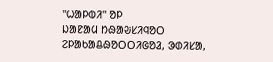"ᱦᱟᱞᱵᱤ" ᱚᱞ
ᱡᱟᱱᱟᱢ ᱴᱷᱟᱶᱥᱤᱧᱚᱛ
ᱮᱞᱟᱠᱟᱪᱷᱚᱛᱛᱤᱜᱚᱲ, ᱳᱰᱤᱥᱟ,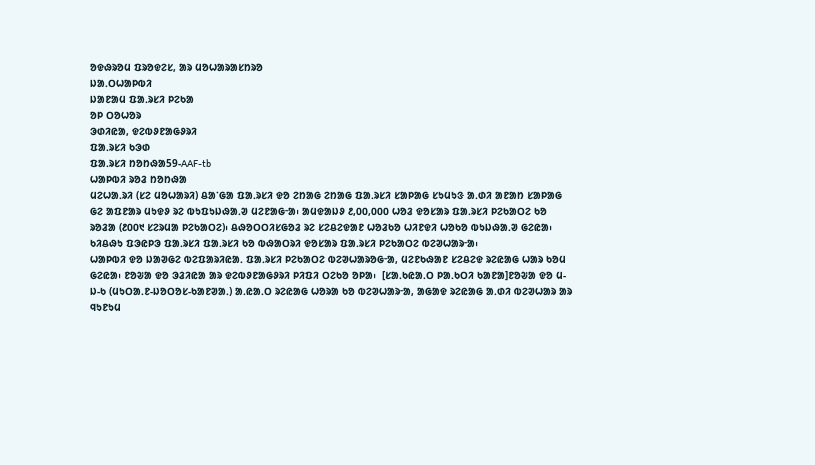ᱚᱫᱷᱨᱚᱢ ᱯᱨᱚᱫᱮᱥ, ᱟᱨ ᱢᱚᱦᱟᱨᱟᱥᱴᱨᱚ
ᱡᱟᱹᱛᱦᱟᱞᱵᱤ
ᱡᱟᱱᱟᱢ ᱯᱟᱹᱨᱥᱤ ᱞᱮᱠᱟ
ᱚᱞ ᱛᱚᱦᱚᱨ
ᱳᱰᱤᱭᱟ, ᱫᱮᱵᱽᱱᱟᱜᱽᱨᱤ
ᱯᱟᱹᱨᱥᱤ ᱠᱳᱰ
ᱯᱟᱹᱨᱥᱤ ᱴᱚᱴᱷᱟ59-AAF-tb
ᱦᱟᱞᱵᱤ ᱨᱚᱲ ᱴᱚᱴᱷᱟ
ᱢᱮᱦᱟᱹᱨᱤ (ᱥᱮ ᱢᱚᱦᱟᱨᱤ) ᱪᱟᱸᱜᱟ ᱯᱟᱹᱨᱥᱤ ᱫᱚ ᱮᱴᱟᱜ ᱮᱴᱟᱜ ᱯᱟᱹᱨᱥᱤ ᱥᱟᱞᱟᱜ ᱥᱩᱢᱩᱝ ᱟᱹᱰᱤ ᱟᱱᱟᱴ ᱥᱟᱞᱟᱜ ᱜᱮ ᱟᱯᱱᱟᱨ ᱢᱩᱫᱽ ᱨᱮ ᱵᱩᱯᱩᱡᱷᱟᱹᱣ ᱢᱮᱱᱟᱜᱼᱟ᱾ ᱟᱢᱫᱟᱡᱽ ᱒,᱐᱐,᱐᱐᱐ ᱦᱚᱲ ᱫᱚᱥᱟᱨ ᱯᱟᱹᱨᱥᱤ ᱞᱮᱠᱟᱛᱮ ᱠᱚ ᱨᱚᱲᱟ (᱒᱐᱐᱑ ᱥᱮᱨᱢᱟ ᱞᱮᱠᱟᱛᱮ)᱾ ᱪᱷᱚᱛᱛᱤᱥᱜᱚᱲ ᱨᱮ ᱥᱮᱪᱮᱫᱟᱱ ᱦᱚᱲᱠᱚ ᱦᱤᱱᱫᱤ ᱦᱚᱠᱚ ᱵᱩᱡᱷᱟᱹᱣ ᱜᱮᱭᱟ᱾ ᱠᱤᱪᱷᱩ ᱯᱳᱭᱞᱳ ᱯᱟᱹᱨᱥᱤ ᱯᱟᱹᱨᱥᱤ ᱠᱚ ᱵᱷᱟᱛᱨᱤ ᱫᱚᱥᱟᱨ ᱯᱟᱹᱨᱥᱤ ᱞᱮᱠᱟᱛᱮ ᱵᱮᱣᱦᱟᱨᱼᱟ᱾
ᱦᱟᱞᱵᱤ ᱫᱚ ᱡᱟᱣᱜᱮ ᱵᱮᱯᱟᱨᱤᱭᱟᱹ ᱯᱟᱹᱨᱥᱤ ᱞᱮᱠᱟᱛᱮ ᱵᱮᱣᱦᱟᱨᱚᱜᱼᱟ, ᱢᱮᱱᱠᱷᱟᱱ ᱥᱮᱪᱮᱫ ᱨᱮᱭᱟᱜ ᱦᱟᱨ ᱠᱚᱢ ᱜᱮᱭᱟ᱾ ᱱᱚᱶᱟ ᱫᱚ ᱳᱲᱤᱭᱟ ᱟᱨ ᱫᱮᱵᱽᱱᱟᱜᱽᱨᱤ ᱞᱤᱯᱤ ᱛᱮᱠᱚ ᱚᱞᱟ᱾  [ᱥᱟᱹᱠᱭᱟᱹᱛ ᱞᱟᱹᱠᱛᱤ ᱠᱟᱱᱟ]ᱱᱚᱶᱟ ᱫᱚ ᱢ-ᱡ-ᱠ (ᱢᱩᱛᱟᱹᱱ-ᱡᱚᱛᱚᱥ-ᱠᱟᱱᱣᱟᱹ) ᱟᱹᱭᱟᱹᱛ ᱨᱮᱭᱟᱜ ᱦᱚᱨᱟ ᱠᱚ ᱵᱮᱣᱦᱟᱨᱼᱟ, ᱟᱜᱟᱫ ᱨᱮᱭᱟᱜ ᱟᱹᱰᱤ ᱵᱮᱣᱦᱟᱨ ᱟᱨ ᱧᱩᱱᱩᱢ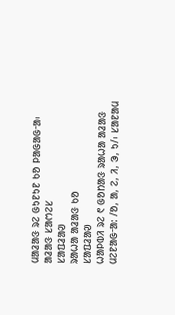ᱢᱟᱲᱟᱝ ᱨᱮ ᱜᱩᱱᱩᱱ ᱠᱚ ᱞᱟᱜᱟᱜᱼᱟ᱾
ᱟᱲᱟᱝ ᱥᱟᱬᱮᱥ
ᱥᱟᱯᱲᱟᱣ
ᱨᱟᱦᱟ ᱟᱲᱟᱝ ᱠᱚ
ᱥᱟᱯᱲᱟᱣ
ᱦᱟᱞᱵᱤ ᱨᱮ ᱖ ᱜᱚᱴᱟᱝ ᱨᱟᱦᱟ ᱟᱲᱟᱝ ᱢᱮᱱᱟᱜᱼᱟ: /ᱚ, ᱟ, ᱮ, ᱤ, ᱳ, ᱩ/᱾ ᱥᱟᱱᱟᱢ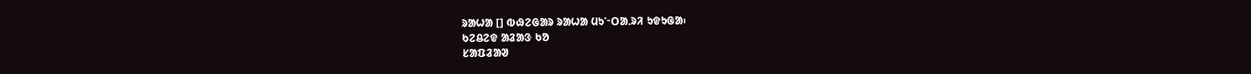ᱨᱟᱦᱟ [] ᱵᱷᱮᱜᱟᱨ ᱨᱟᱦᱟ ᱢᱩᱸᱼᱛᱟᱹᱨᱤ ᱩᱫᱩᱜᱟ᱾
ᱠᱮᱪᱮᱫ ᱟᱲᱟᱝ ᱠᱚ
ᱥᱟᱯᱲᱟᱣ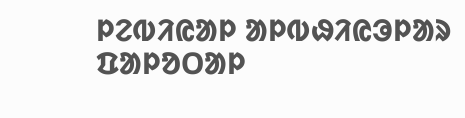ᱞᱮᱵᱤᱭᱟᱞ ᱟᱞᱵᱷᱤᱭᱳᱞᱟᱨ ᱯᱟᱞᱚᱛᱟᱞ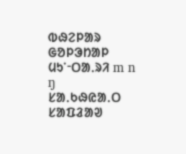ᱵᱷᱮᱞᱟᱨ ᱜᱚᱞᱳᱴᱟᱞ
ᱢᱩᱸᱼᱛᱟᱹᱨᱤ m n ŋ
ᱥᱟᱹᱠᱷᱭᱟᱹᱛ
ᱥᱟᱯᱲᱟᱣ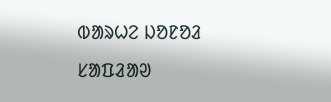ᱵᱟᱨᱦᱮ ᱡᱚᱱᱚᱲ
ᱥᱟᱯᱲᱟᱣ